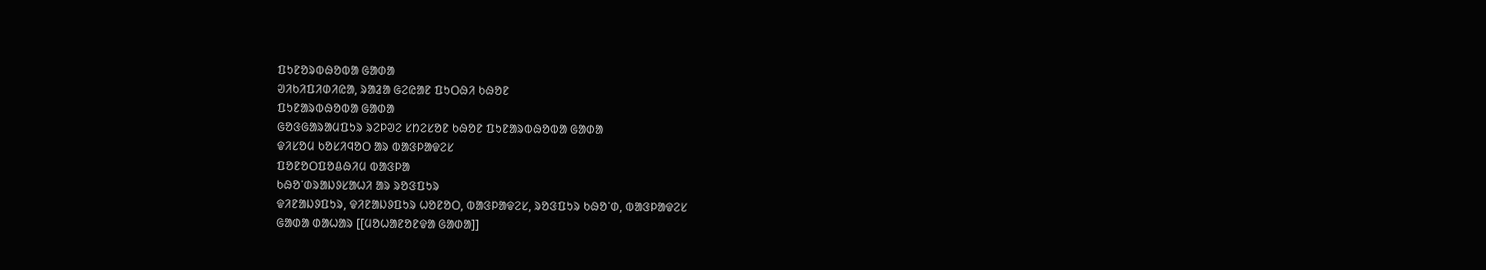ᱯᱩᱱᱚᱨᱵᱷᱚᱵᱟ ᱜᱟᱰᱟ
ᱣᱤᱠᱤᱯᱤᱰᱤᱭᱟ, ᱨᱟᱲᱟ ᱜᱮᱭᱟᱱ ᱯᱩᱛᱷᱤ ᱠᱷᱚᱱ
ᱯᱩᱱᱟᱨᱵᱷᱚᱵᱟ ᱜᱟᱰᱟ
ᱜᱚᱝᱜᱟᱨᱟᱢᱯᱩᱨ ᱨᱮᱞᱣᱮ ᱥᱴᱮᱥᱚᱱ ᱠᱷᱚᱱ ᱯᱩᱱᱟᱨᱵᱷᱚᱵᱟ ᱜᱟᱰᱟ
ᱫᱤᱥᱚᱢ ᱠᱚᱥᱤᱧᱚᱛ ᱟᱨ ᱵᱟᱝᱞᱟᱫᱮᱥ
ᱯᱚᱱᱚᱛᱯᱚᱪᱷᱤᱢ ᱵᱟᱝᱞᱟ
ᱠᱷᱚᱸᱰᱨᱟᱡᱽᱥᱟᱦᱤ ᱟᱨ ᱨᱚᱝᱯᱩᱨ
ᱫᱤᱱᱟᱡᱽᱯᱩᱨ, ᱫᱤᱱᱟᱡᱽᱯᱩᱨ ᱦᱚᱱᱚᱛ, ᱵᱟᱝᱞᱟᱫᱮᱥ, ᱨᱚᱝᱯᱩᱨ ᱠᱷᱚᱸᱰ, ᱵᱟᱝᱞᱟᱫᱮᱥ
ᱜᱟᱰᱟ ᱰᱟᱦᱟᱨ [[ᱢᱚᱦᱟᱱᱚᱱᱫᱟ ᱜᱟᱰᱟ]]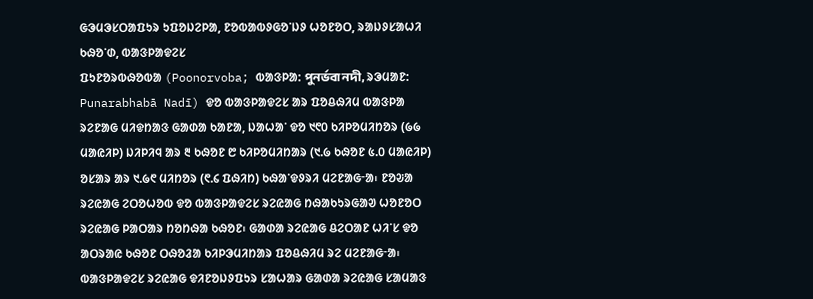ᱜᱳᱢᱳᱥᱛᱟᱯᱩᱨ ᱩᱯᱚᱡᱮᱞᱟ, ᱱᱚᱵᱟᱵᱽᱜᱚᱸᱡᱽ ᱦᱚᱱᱚᱛ, ᱨᱟᱡᱽᱥᱟᱦᱤ ᱠᱷᱚᱸᱰ, ᱵᱟᱝᱞᱟᱫᱮᱥ
ᱯᱩᱱᱚᱨᱵᱷᱚᱵᱟ (Poonorvoba; ᱵᱟᱝᱞᱟ: পুনর্ভবা নদী, ᱨᱳᱢᱟᱱ: Punarabhabā Nadī) ᱫᱚ ᱵᱟᱝᱞᱟᱫᱮᱥ ᱟᱨ ᱯᱚᱪᱷᱤᱢ ᱵᱟᱝᱞᱟ ᱨᱮᱱᱟᱜ ᱢᱤᱫᱴᱟᱝ ᱜᱟᱰᱟ ᱠᱟᱱᱟ, ᱡᱟᱦᱟᱸ ᱫᱚ ᱑᱖᱐ ᱠᱤᱞᱚᱢᱤᱴᱚᱨ (᱙᱙ ᱢᱟᱭᱤᱞ) ᱡᱤᱞᱤᱧ ᱟᱨ ᱓ ᱠᱷᱚᱱ ᱘ ᱠᱤᱞᱚᱢᱤᱴᱟᱨ (᱑.᱙ ᱠᱷᱚᱱ ᱕.᱐ ᱢᱟᱭᱤᱞ) ᱚᱥᱟᱨ ᱟᱨ ᱑.᱙᱖ ᱢᱤᱴᱚᱨ (᱖.᱔ ᱯᱷᱤᱴ) ᱠᱷᱟᱸᱫᱽᱨᱤ ᱢᱮᱱᱟᱜᱼᱟ᱾ ᱱᱚᱶᱟ ᱨᱮᱭᱟᱜ ᱮᱛᱚᱦᱚᱵ ᱫᱚ ᱵᱟᱝᱞᱟᱫᱮᱥ ᱨᱮᱭᱟᱜ ᱴᱷᱟᱠᱩᱨᱜᱟᱣ ᱦᱚᱱᱚᱛ ᱨᱮᱭᱟᱜ ᱞᱟᱛᱟᱨ ᱴᱚᱴᱷᱟ ᱠᱷᱚᱱ᱾ ᱜᱟᱰᱟ ᱨᱮᱭᱟᱜ ᱪᱮᱛᱟᱱ ᱦᱤᱸᱥ ᱫᱚ ᱟᱛᱨᱟᱭ ᱠᱷᱚᱱ ᱛᱷᱚᱲᱟ ᱠᱤᱞᱳᱢᱤᱴᱟᱨ ᱯᱚᱪᱷᱤᱢ ᱨᱮ ᱢᱮᱱᱟᱜᱼᱟ᱾ ᱵᱟᱝᱞᱟᱫᱮᱥ ᱨᱮᱭᱟᱜ ᱫᱤᱱᱚᱡᱽᱯᱩᱨ ᱥᱟᱦᱟᱨ ᱜᱟᱰᱟ ᱨᱮᱭᱟᱜ ᱥᱟᱢᱟᱝ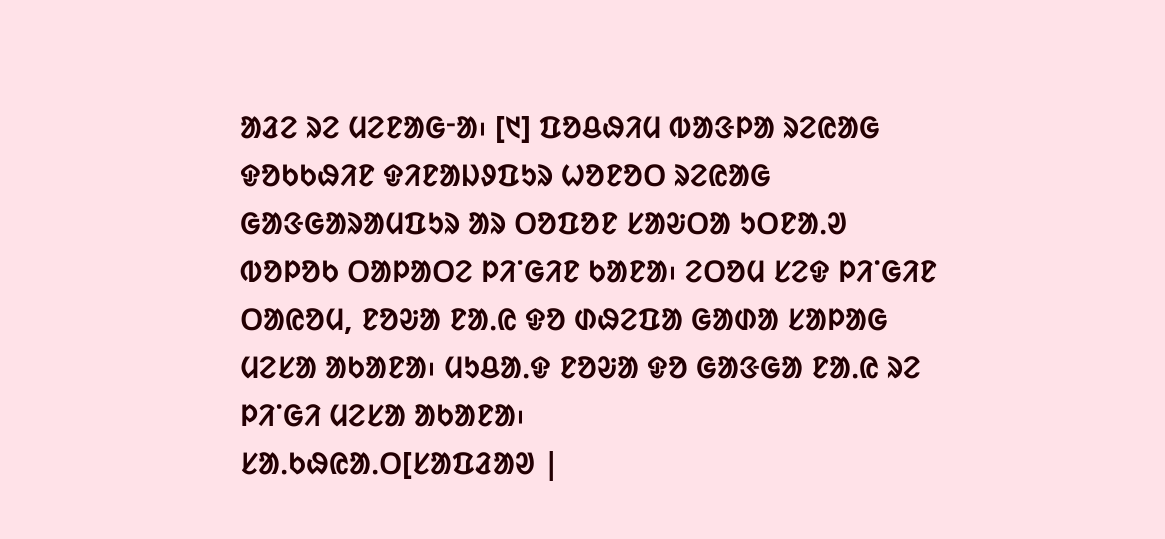ᱟᱲᱮ ᱨᱮ ᱢᱮᱱᱟᱜᱼᱟ᱾ [᱑] ᱯᱚᱪᱷᱤᱢ ᱵᱟᱝᱞᱟ ᱨᱮᱭᱟᱜ ᱫᱚᱠᱠᱷᱤᱱ ᱫᱤᱱᱟᱡᱽᱯᱩᱨ ᱦᱚᱱᱚᱛ ᱨᱮᱭᱟᱜ ᱜᱟᱝᱜᱟᱨᱟᱢᱯᱩᱨ ᱟᱨ ᱛᱚᱯᱚᱱ ᱥᱟᱶᱛᱟ ᱩᱛᱱᱟᱹᱣ ᱵᱚᱞᱚᱠ ᱛᱟᱞᱟᱛᱮ ᱞᱤᱸᱜᱤᱱ ᱠᱟᱱᱟ᱾ ᱮᱛᱚᱢ ᱥᱮᱫ ᱞᱤᱸᱜᱤᱱ ᱛᱟᱭᱚᱢ, ᱱᱚᱶᱟ ᱱᱟᱹᱭ ᱫᱚ ᱰᱷᱮᱯᱟ ᱜᱟᱰᱟ ᱥᱟᱞᱟᱜ ᱢᱮᱥᱟ ᱟᱠᱟᱱᱟ᱾ ᱢᱩᱪᱟᱹᱫ ᱱᱚᱶᱟ ᱫᱚ ᱜᱟᱝᱜᱟ ᱱᱟᱹᱭ ᱨᱮ ᱞᱤᱸᱜᱤ ᱢᱮᱥᱟ ᱟᱠᱟᱱᱟ᱾
ᱥᱟᱹᱠᱷᱭᱟᱹᱛ[ᱥᱟᱯᱲᱟᱣ |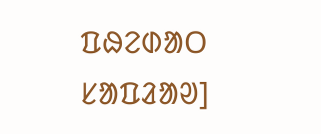ᱯᱷᱮᱰᱟᱛ ᱥᱟᱯᱲᱟᱣ]